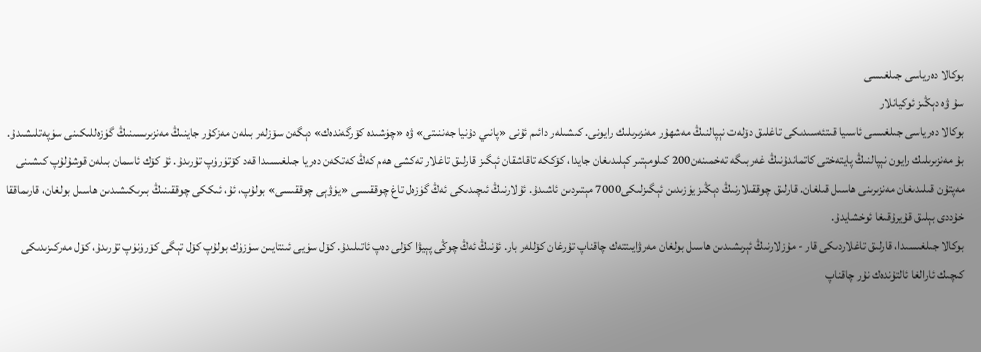بوكالا دەرياسى جىلغىسى
سۇ ۋە دېڭىز ئوكيانلار
بوكالا دەرياسى جىلغىسى ئاسىيا قىتئەسىدىكى تاغلىق دۆلەت نېپالنىڭ مەشھۇر مەنزىرىلىك رايونى. كىشىلەر دائىم ئۇنى «پانىي دۇنيا جەننىتى» ۋە «چۈشىدە كۆرگەندەك» دېگەن سۆزلەر بىلەن مەزكۇر جاينىڭ مەنزىرىسىنىڭ گۈزەللىكىنى سۈپەتلىشىدۇ. بۇ مەنزىرىلىك رايون نېپالنىڭ پايتەختى كاتماندۇنىڭ غەربىگە تەخمىنەن200 كىلومېتىر كېلىدىغان جايدا، كۆككە تاقاشقان ئېگىز قارلىق تاغلار تەكشى ھەم كەڭ كەتكەن دەريا جىلغىسىدا قەد كۆتۈرۈپ تۇرىدۇ. ئۇ كۆك ئاسمان بىلەن قوشۇلۇپ كىشىنى مەپتۇن قىلىدىغان مەنزىرىنى ھاسىل قىلغان. قارلىق چوققىلارنىڭ دېڭىز يۈزىدىن ئېگىزلىكى7000 مېتىردىن ئاشىدۇ. ئۇلارنىڭ ئىچىدىكى ئەڭ گۈزەل تاغ چوققىسى «يۈۋېى چوققىسى» بولۇپ، ئۇ، ئىككى چوققىنىڭ بىرىكىشىدىن ھاسىل بولغان، قارىماققا خۇددى بېلىق قۇيرۇقىغا ئوخشايدۇ.
بوكالا جىلغىسىدا، قارلىق تاغلاردىكى قار - مۇزلارنىڭ ئېرىشىدىن ھاسىل بولغان مەرۋايىتتەك چاقناپ تۇرغان كۆللەر بار. ئۇنىڭ ئەڭ چوڭى پېيۋا كۆلى دەپ ئاتىلىدۇ. كۆل سۈيى ئىنتايىن سۈزۈك بولۇپ كۆل تېگى كۆرۈنۈپ تۇرىدۇ، كۆل مەركىزىدىكى كىچىك ئارالغا ئالتۇندەك نۇر چاقناپ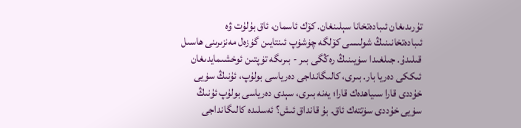تۇرىدىغان ئىبادەتخانا سېلىنغان. كۆك ئاسمان، ئاق بۇلۇت ۋە ئىبادەتخانىنىڭ شولىسى كۆلگە چۈشۈپ ئىنتايىن گۈزەل مەنزىرىنى ھاسىل قىلىدۇ. جىلغىدا سۈيىنىڭ رەڭگى بىر - بىرىگە تۈپتىن ئوخشىمايدىغان ئىككى دەريا بار. بىرى، كالىگانداجى دەرياسى بولۇپ، ئۇنىڭ سۈيى خۇددى قارا سىياھدەك قارا؛ يەنە بىرى، سېدى دەرياسى بولۇپ ئۇنىڭ سۈيى خۇددى سۈتتەك ئاق. بۇ قانداق ئىش؟ ئەسلىدە كالىگانداجى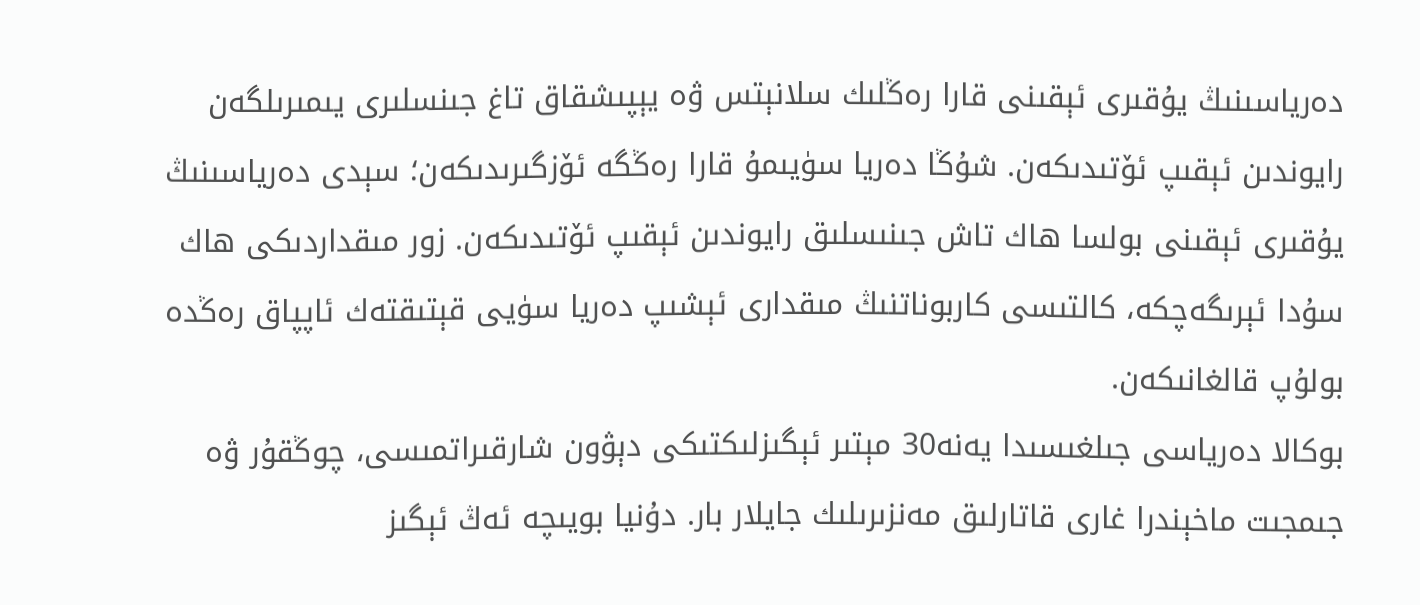دەرياسىنىڭ يۇقىرى ئېقىنى قارا رەڭلىك سلانېتس ۋە يېپىشقاق تاغ جىنسلىرى يىمىرىلگەن رايوندىن ئېقىپ ئۆتىدىكەن. شۇڭا دەريا سۈيىمۇ قارا رەڭگە ئۆزگىرىدىكەن؛ سېدى دەرياسىنىڭ يۇقىرى ئېقىنى بولسا ھاك تاش جىنىسلىق رايوندىن ئېقىپ ئۆتىدىكەن. زور مىقداردىكى ھاك سۇدا ئېرىگەچكە، كالتىسى كاربوناتنىڭ مىقدارى ئېشىپ دەريا سۈيى قېتىقتەك ئاپپاق رەڭدە بولۇپ قالغانىكەن.
بوكالا دەرياسى جىلغىسىدا يەنە30 مېتىر ئېگىزلىكتىكى دېۋون شارقىراتمىسى، چوڭقۇر ۋە جىمجىت ماخېندرا غارى قاتارلىق مەنزىرىلىك جايلار بار. دۇنيا بويىچە ئەڭ ئېگىز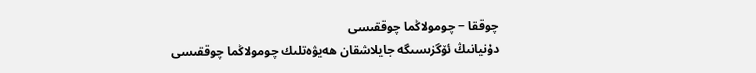چوققا − چومولاڭما چوققىسى
دۇنيانىڭ ئۆگزىسىگە جايلاشقان ھەيۋەتلىك چومولاڭما چوققىسى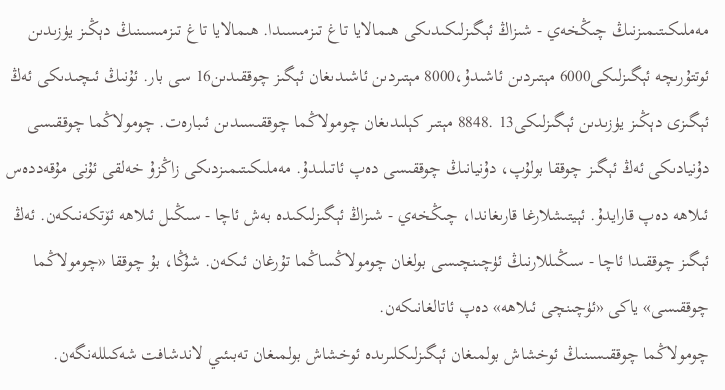مەملىكىتىمىزنىڭ چىڭخەي - شىزاڭ ئېگىزلىكىدىكى ھىمالايا تاغ تىزمىسىدا. ھىمالايا تاغ تىزمىسىنىڭ دېڭىز يۈزىدىن ئوتتۇرىچە ئېگىزلىكى6000 مېتىردىن ئاشىدۇ،8000 مېتىردىن ئاشىدىغان ئېگىز چوققىدىن16 سى بار. ئۇنىڭ ئىچىدىكى ئەڭ ئېگىزى دېڭىز يۈزىدىن ئېگىزلىكى13 .8848 مېتىر كېلىدىغان چومولاڭما چوققىسىدىن ئىبارەت. چومولاڭما چوققىسى دۇنيادىكى ئەڭ ئېگىز چوققا بولۇپ، دۇنيانىڭ چوققىسى دەپ ئاتىلىدۇ. مەملىكىتىمىزدىكى زاڭزۇ خەلقى ئۇنى مۇقەددەس ئىلاھە دەپ قارايدۇ. ئېيتىشلارغا قارىغاندا، چىڭخەي - شىزاڭ ئېگىزلىكىدە بەش ئاچا - سىڭىل ئىلاھە ئۆتكەنىكەن. ئەڭ ئېگىز چوققىدا ئاچا - سىڭىللارنىڭ ئۈچىنچىسى بولغان چومولاڭساڭما تۇرغان ئىكەن. شۇڭا، بۇ چوققا «چومولاڭما چوققىسى» ياكى «ئۈچىنچى ئىلاھە» دەپ ئاتالغانىكەن.
چومولاڭما چوققىسىنىڭ ئوخشاش بولمىغان ئېگىزلىكلىرىدە ئوخشاش بولمىغان تەبىئىي لاندشافت شەكىللەنگەن.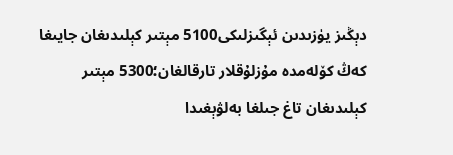دېڭىز يۈزىدىن ئېگىزلىكى5100 مېتىر كېلىدىغان جايىغا كەڭ كۆلەمدە مۇزلۇقلار تارقالغان؛5300 مېتىر كېلىدىغان تاغ جىلغا بەلۋېغىدا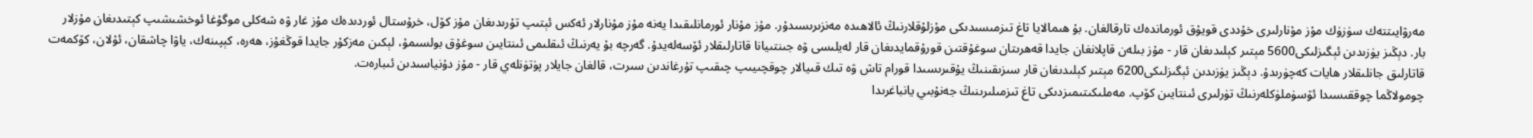مەرۋايىتتەك سۈزۈك مۇز مۇنارلىرى خۇددى قويۇق ئورماندەك تارقالغان. بۇ ھىمالايا تاغ تىزمىسىدىكى مۇزلۇقلارنىڭ ئالاھىدە مەنزىرىسىدۇر. مۇز مۇنار ئورمانلىقىدا يەنە مۇز مۇنارلار ئەكس ئېتىپ تۇرىدىغان مۇز كۆل، خرۇستال ئوردىدەك مۇز غار ۋە شەكلى موگۇغا ئوخشىشىپ كېتىدىغان مۇزلار بار. دېڭىز يۈزىدىن ئېگىزلىكى5600 مېتىر كېلىدىغان قار - مۇز بىلەن قاپلانغان جايدا قەھرىتان سوغۇقتىن قورۇقمايدىغان قار لەيلىسى ۋە جىنتىيانا قاتارلىقلار ئۆسەلەيدۇ. گەرچە بۇ يەرنىڭ ئىقلىمى ئىنتايىن سوغۇق بولسىمۇ، لېكىن مەزكۇر جايدا قوڭغۇز، ھەرە، كېپىنەك، ياۋا چاشقان، ئۇلان، كۆكمەت قاتارلىق جانلىقلار ھايات كەچۈرىدۇ. دېڭىز يۈزىدىن ئېگىزلىكى6200 مېتىر كېلىدىغان قار سىزىقىنىڭ يۇقىرىسىدا قورام تاش ۋە تىك قىيالار چوقچىيىپ چىقىپ تۇرغاندىن سىرت، قالغان جايلار پۈتۈنلەي قار - مۇز دۇنياسىدىن ئىبارەت.
چومولاڭما چوققىسىدا ئۆسۈملۈكلەرنىڭ تۈرلىرى ئىنتايىن كۆپ. مەملىكىتىمىزدىكى تاغ تىزمىلىرىنىڭ جەنۇبىي يانباغرىدا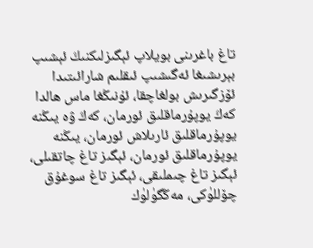تاغ باغرىنى بويلاپ ئېگىزلىكنىڭ ئېشىپ بېرىشىغا ئەگىشىپ ئىقلىم شارائىتىدا ئۆزگىرىش بولغاچقا، ئۇنىڭغا ماس ھالدا كەڭ يوپۇرماقلىق ئورمان، كەڭ ۋە يىڭنە يوپۇرماقلىق ئارىلاش ئورمان، يىڭنە يوپۇرماقلىق ئورمان، ئېگىز تاغ چاتقىلى، ئېگىز تاغ چىملىقى، ئېگىز تاغ سوغۇق چۆللۈكى، مەڭگۈلۈك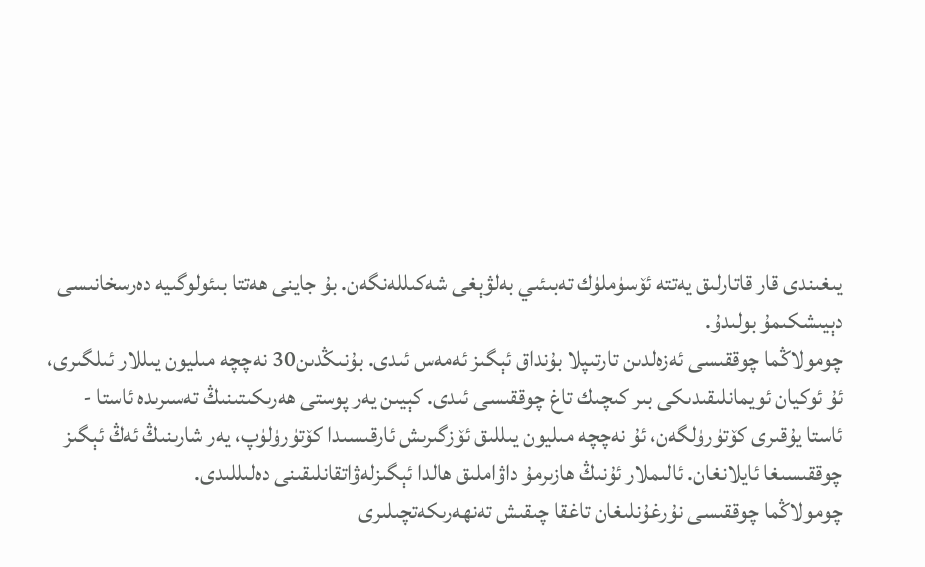يىغىندى قار قاتارلىق يەتتە ئۆسۈملۈك تەبىئىي بەلۋېغى شەكىللەنگەن. بۇ جاينى ھەتتا بىئولوگىيە دەرسخانىسى دېيىشكىمۇ بولىدۇ.
چومولاڭما چوققىسى ئەزەلدىن تارتىپلا بۇنداق ئېگىز ئەمەس ئىدى. بۇنىڭدىن30 نەچچە مىليون يىللار ئىلگىرى، ئۇ ئوكيان ئويمانلىقىدىكى بىر كىچىك تاغ چوققىسى ئىدى. كېيىن يەر پوستى ھەرىكىتىنىڭ تەسىرىدە ئاستا - ئاستا يۇقىرى كۆتۈرۈلگەن، ئۇ نەچچە مىليون يىللىق ئۆزگىرىش ئارقىسىدا كۆتۈرۈلۈپ، يەر شارىنىڭ ئەڭ ئېگىز چوققىسىغا ئايلانغان. ئالىملار ئۇنىڭ ھازىرمۇ داۋاملىق ھالدا ئېگىزلەۋاتقانلىقىنى دەلىللىدى.
چومولاڭما چوققىسى نۇرغۇنلىغان تاغقا چىقىش تەنھەرىكەتچىلىرى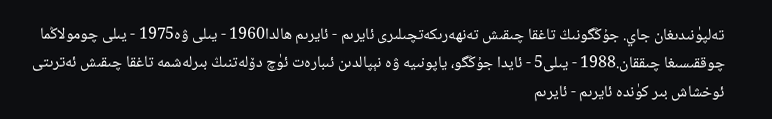تەلپۈنىدىغان جاي. جۇڭگونىڭ تاغقا چىقىش تەنھەرىكەتچىلىرى ئايرىم - ئايرىم ھالدا1960 - يىلى ۋە1975 - يىلى چومولاڭما چوققىسىغا چىققان.1988 - يىلى5 - ئايدا جۇڭگو، ياپونىيە ۋە نېپالدىن ئىبارەت ئۈچ دۆلەتنىڭ بىرلەشمە تاغقا چىقىش ئەترىتى ئوخشاش بىر كۈندە ئايرىم - ئايرىم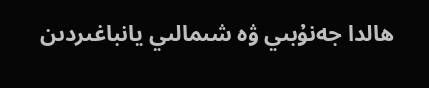ھالدا جەنۇبىي ۋە شىمالىي يانباغىردىن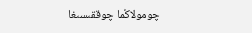چومولاڭما چوققىسىغا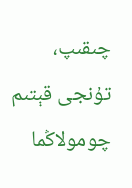چىقىپ، تۇنجى قېتىم چومولاڭما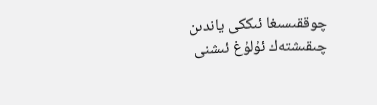چوققىسىغا ئىككى ياندىن چىقىشتەك ئۇلۇغ ئىشنى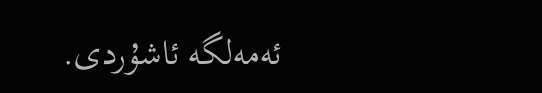ئەمەلگە ئاشۇردى.